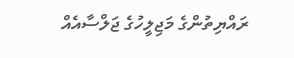ރައްޔިތުންގެ މަޖިލީހުގެ ޖަލްސާއެއް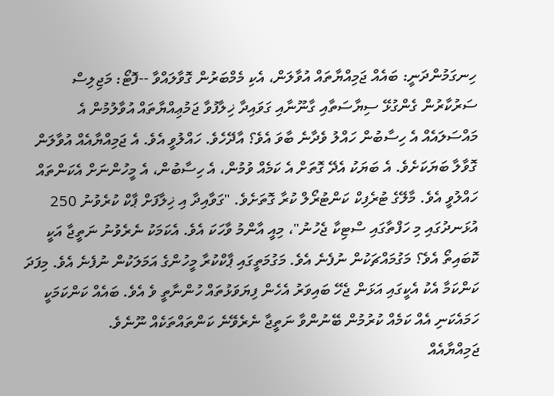ހިނގަމުންދަނީ: ބައެއް ޖަމިއްޔާތައް އުވާލަން، އެކި މެމްބަރުން ގޮވާލައްވާ --ފޮޓޯ: މަޖިލިސް
ސަރުކާރުން ގެންގުޅޭ ސިޔާސަތާއި ގާނޫނާއި ގަވައިދާ ޚިލާފުވާ ޖަމުޢިއްޔާތައް އުވާލުމުން އެ މައްސަލައެއް އެ ހިސާބުން ހައްލު ވެދާނެ ބާވަ އެވެ؟ އާދޭހެވެ. ހައްލުވީ އެވެ. އެ ޖަމިއްޔާއެއް އުވާލަން ގޮވާލާ ބަޔަކަށެވެ. އެ ބަޔަކު އެދޭ ގޮތަށް އެ ކަމެއް ވުމުން، އެ ހިސާބުން، އެ މީހުންނަށް އެކަންތައް ހައްލުވީ އެވެ. މާލޭގެ ޓުރެފިކް ކަންޓުރޯލް ކުރާ ގޮތަށެވެ. "ގަވާއިދާ އި ޚިލާފަށް ޕާކް ކުރެވުނު 250 އުޅަނދުގައި މި ހަފްތާގައި ސްޓިކާ ޖެހުނު"، މިއީ އާންމު ވާހަކަ އެވެ. އެކަމަކު ނެރެވުނު ނަތީޖާ އަކީ ކޮބައިތޯ އެވެ؟ މަގުމައްޗަކުން ނުފެނެ އެވެ. މަގުމަތީގައި ޕާކްކުރާ މީހުންގެ އަމަލަކުން ނުފެނެ އެވެ. މިފަދަ ކަންކަމާ އެކު އެކީގައި އަޅަން ޖެހޭ ބައިވަރު އެހެން ފިޔަވަޅުތައް ހުންނާތީ ވެ އެވެ. ބައެއް ކަންކަމަކީ ހަމައެކަނި އެއް ކަމެއް ކުރުމުން ބޭނުންވާ ނަތީޖާ ނެރެވޭނެ ކަންތައްތަކެއް ނޫނެވެ.
ޖަމިއްޔާއެއް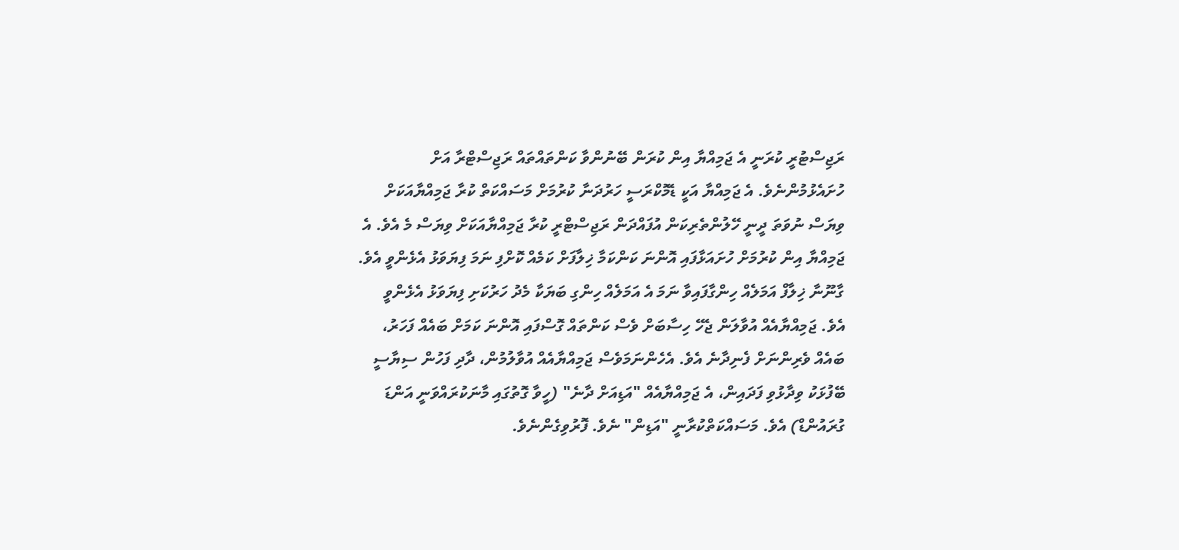ރަޖިސްޓުރީ ކުރަނީ އެ ޖަމިއްޔާ އިން ކުރަން ބޭނުންވާ ކަންތައްތައް ރަޖިސްޓްރާ އަށް ހުށައެޅުމުންނެވެ. އެ ޖަމިއްޔާ އަކީ ޑެމޮކްރަސީ ހަރުދަނާ ކުރުމަށް މަސައްކަތް ކުރާ ޖަމިއްޔާއަކަށް ވިޔަސް ނުވަތަ ދީނީ ހޭލުންތެރިކަން އުފައްދަން ރަޖިސްޓްރީ ކުރާ ޖަމިއްޔާއަކަށް ވިޔަސް މެ އެވެ. އެ ޖަމިއްޔާ އިން ކުރުމަށް ހުށައަޅާފައި އޮންނަ ކަންކަމާ ޚިލާފަށް ކަމެއް ކޮށްފި ނަމަ ފިޔަވަޅު އެޅެންވީ އެވެ. ގާނޫނާ ޚިލާފް އަމަލެއް ހިންގާފައިވާ ނަމަ އެ އަމަލެއް ހިންގި ބަޔަކާ މެދު ހަރުކަށި ފިޔަވަޅު އެޅެންވީ އެވެ. ޖަމިއްޔާއެއް އުވާލަން ޖެހޭ ހިސާބަށް ވެސް ކަންތައް ގޮސްފައި އޮންނަ ކަމަށް ބައެއް ފަހަރު، ބައެއް ވެރިންނަށް ފެނިދާނެ އެވެ. އެހެންނަމަވެސް ޖަމިއްޔާއެއް އުވާލުމުން، ދާދި ފަހުން ސިޔާސީ ބޭފުޅަކު ވިދާޅުވި ފަދައިން، އެ ޖަމިއްޔާއެއް "އަޑިއަށް ދާނެ" (ހީވާ ގޮތުގައި މާނަކުރައްވަނީ އަންޑަ ގުރައުންޑް) އެވެ. މަސައްކަތްކުރާނީ "އަޑިން" ނެވެ. ފޮރުވިގެންނެވެ.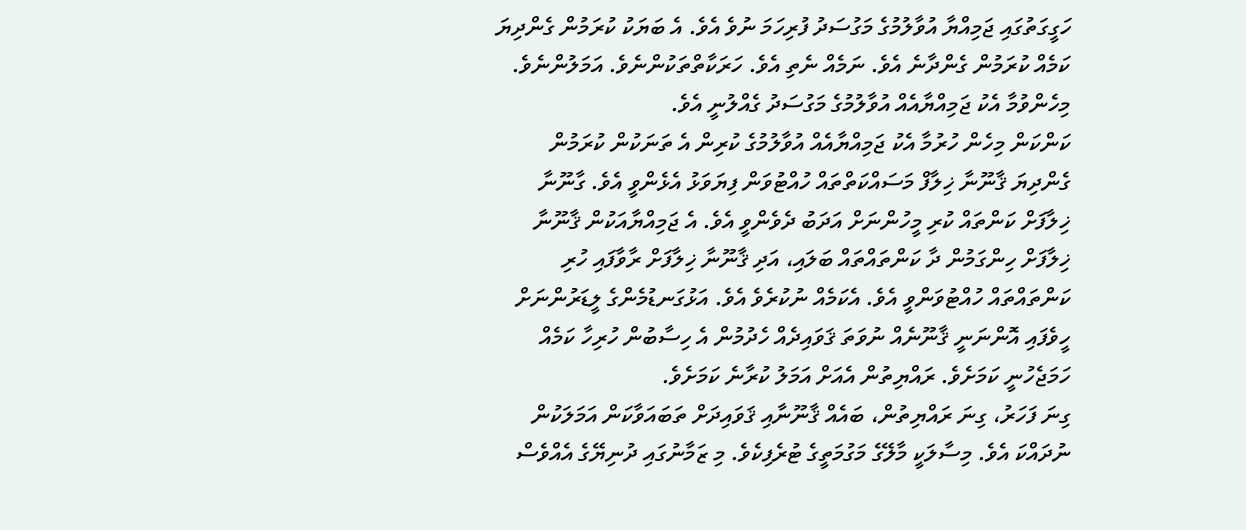ހަގީގަތުގައި ޖަމިއްޔާ އުވާލުމުގެ މަގުސަދު ފުރިހަމަ ނުވެ އެވެ. އެ ބަޔަކު ކުރަމުން ގެންދިޔަ ކަމެއް ކުރަމުން ގެންދާނެ އެވެ. ނަމެއް ނެތި އެވެ. ހަރަކާތްތަކުންނެވެ. އަމަލުންނެވެ. މިހެންވުމާ އެކު ޖަމިއްޔާއެއް އުވާލުމުގެ މަގުސަދު ގެއްލުނީ އެވެ.
ކަންކަން މިހެން ހުރުމާ އެކު ޖަމިއްޔާއެއް އުވާލުމުގެ ކުރިން އެ ތަނަކުން ކުރަމުން ގެންދިޔަ ޤާނޫނާ ޚިލާފް މަސައްކަތްތައް ހުއްޓުވަން ފިޔަވަޅު އެޅެންވީ އެވެ. ގާނޫނާ ޚިލާފަށް ކަންތައް ކުރި މީހުންނަށް އަދަބު ދެވެންވީ އެވެ. އެ ޖަމިއްޔާއަކުން ޤާނޫނާ ޚިލާފަށް ހިންގަމުން ދާ ކަންތައްތައް ބަލައި، އަދި ޤާނޫނާ ޚިލާފަށް ރާވާފައި ހުރި ކަންތައްތައް ހުއްޓުވަންވީ އެވެ. އެކަމެއް ނުކުރެވެ އެވެ. އަޅުގަނޑުމެންގެ ލީޑަރުންނަށް ހީވެފައި އޮންނަނީ ޤާނޫނެއް ނުވަތަ ޤަވައިދެއް ހެދުމުން އެ ހިސާބުން ހުރިހާ ކަމެއް ހަމަޖެހުނީ ކަމަށެވެ. ރައްޔިތުން އެއަށް އަމަލު ކުރާނެ ކަމަށެވެ.
ގިނަ ފަހަރު، ގިނަ ރައްޔިތުން، ބައެއް ޤާނޫނާއި ޤަވައިދަށް ތަބައަވާކަން އަމަލަކުން ނުދައްކަ އެވެ. މިސާލަކީ މާލޭގެ މަގުމަތީގެ ޓުރެފިކެވެ. މި ޒަމާނުގައި ދުނިޔޭގެ އެއްވެސް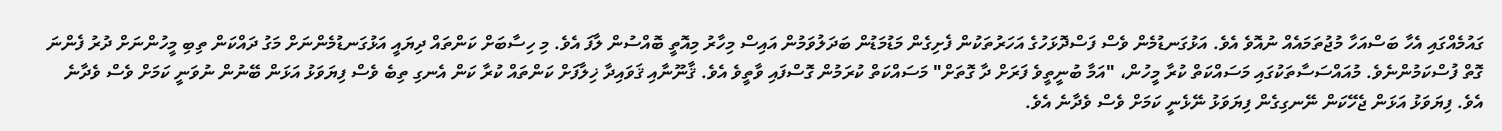ގައުމެއްގައި އެހާ ބަސްއަހާ މުޖުތަމައެއް ނުއޮވެ އެވެ. އަޅުގަނޑުމެން ވެސް ފަސްދޮޅަހުގެ އަހަރުތަކުން ފެށިގެން މަޑުމަޑުން ބަދަލުވަމުން އައިސް މިހާރު މިއޮތީ ބޮއްސުން ލާފަ އެވެ. މި ހިސާބަށް ކަންތައް ދިޔައީ އަޅުގަނޑުމެންނަށް މަގު ދައްކަން ތިބި މީހުންނަށް ދުރު ފެންނަ ގޮތް ފުސްކަމުންނެވެ. މުއައްސަސާތަކުގައި މަސައްކަތް ކުރާ މީހުން، "އަމާ ބުނީތީވެ ފަރަށް ދާ ގޮތަށް" މަސައްކަތް ކުރަމުން ގޮސްފައި ވާތީވެ އެވެ. ޤާނޫނާއި ޤަވައިދާ ޚިލާފަށް ކަންތައް ކުރާ ކަން އެނގި ތިބެ ވެސް ފިޔަވަޅު އަޅަން ބޭނުން ނުވަނީ ކަމަށް ވެސް ވެދާނެ އެވެ. ފިޔަވަޅު އަޅަން ޖެހޭކަން ނޭނގިގެން ފިޔަވަޅު ނޭޅެނީ ކަމަށް ވެސް ވެދާނެ އެވެ.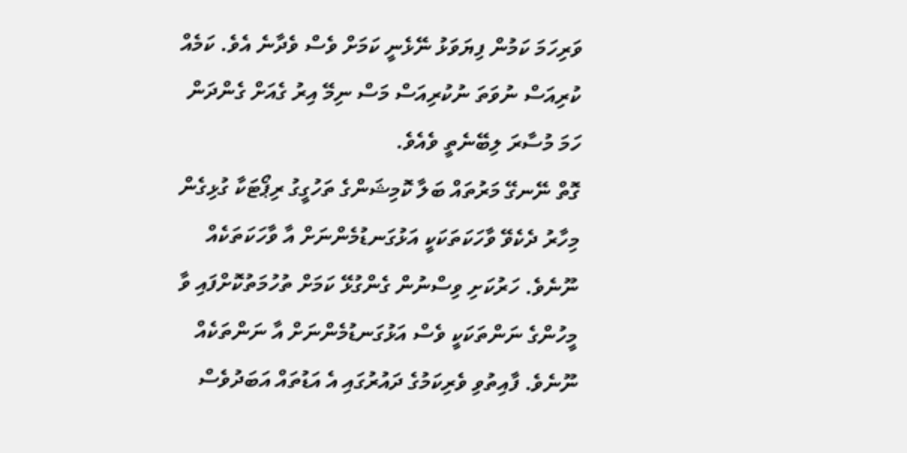ވަރިހަމަ ކަމުން ފިޔަވަޅު ނޭޅެނީ ކަމަށް ވެސް ވެދާނެ އެވެ. ކަމެއް ކުރިއަސް ނުވަތަ ނުކުރިއަސް މަސް ނިމޭ އިރު ގެއަށް ގެންދަން ހަމަ މުސާރަ ލިބޭނެތީ ވެއެވެ.
ގޮތް ނޭނގޭ މަރުތައް ބަލާ ކޮމިޝަންގެ ތަހުގީގު ރިޕޯޓަކާ ގުޅިގެން މިހާރު ދެކެވޭ ވާހަކަތަކަކީ އަޅުގަނޑުމެންނަށް އާ ވާހަކަތަކެއް ނޫނެވެ. ހަރުކަށި ވިސްނުން ގެންގުޅޭ ކަމަށް ތުހުމަތުކޮށްފައި ވާ މީހުންގެ ނަންތަކަކީ ވެސް އަޅުގަނޑުމެންނަށް އާ ނަންތަކެއް ނޫނެވެ. ފާއިތުވި ވެރިކަމުގެ ދައުރުގައި އެ އަޑުތައް އަބަދުވެސް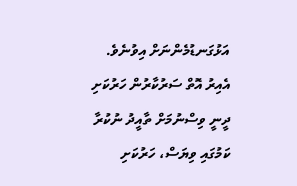އަޅުގަނޑުމެންނަށް އިވުނެވެ. އެއިރު އޮތް ސަރުކާރުން ހަރުކަށި ދީނީ ވިސްނުމަށް ތާއީދު ނުކުރާ ކަމުގައި ވިޔަސް، ހަރުކަށި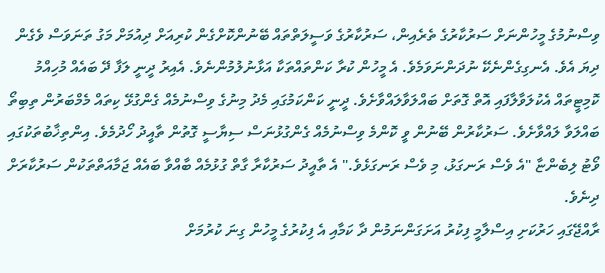ވިސްނުމުގެ މީހުންނަށް ސަރުކާރުގެ ތެރެއިން، ސަރުކާރުގެ ވަސީލަތްތައް ބޭނުންކޮށްގެން ކުރިއަށް ދިއުމަށް މަގު ތަނަވަސް ވެގެން ދިޔަ އެވެ. އެނގިގެންނެކޭ ނުދަންނަވަމެވެ. އެ މީހުން ކުރާ ކަންތައްތަކާ އަޅާނުލުމުންނެވެ. އެއިރު ދީނީ ލަފާ ދޭ ބައެއް މުހިއްމު ކޮމިޓީތައް އެކުލަވާލާފައި އޮތް ގޮތަށް ބައްލަވާލައްވާށެވެ. ދީނީ ކަންކަމުގައި މެދު މިނުގެ ވިސްނުމެއް ގެންގުޅޭ ކިތައް މެމްބަރުން ތިބިތޯ ބައްލަވާ ލައްވާށެވެ. ސަރުކާރުން ބޭނުން ވީ ކޮންމެ ވިސްނުމެއް ގެންގުޅުނަސް ސިޔާސީ ގޮތުން ތާއީދު ހޯދުމެވެ. އިންތިޚާބުތަކުގައި ވޯޓު ލިބެންޏާ "އެ ވެސް ރަނގަޅު، މި ވެސް ރަނގަޅެވެ." އެ ތާއީދު ސަރުކާރާ ގާތް ގުޅުމެއް ބާއްވާ ބައެއް ޖަމާއަތްތަކުން ސަރުކާރަށް ދިނެވެ.
ރާއްޖޭގައި ހަރުކަށި އިސްލާމީ ފިކުރު އަށަގަންނަމުން ދާ ކަމާއި އެ ފިކުރުގެ މީހުން ގިނަ ކުރުމަށް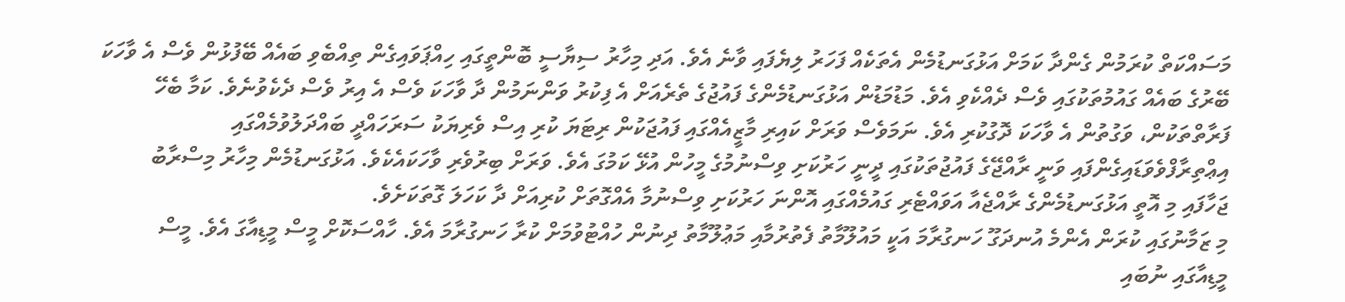މަސައްކަތް ކުރަމުން ގެންދާ ކަމަށް އަޅުގަނޑުމެން އެތަކެއް ފަހަރު ލިޔެފައި ވާނެ އެވެ. އަދި މިހާރު ސިޔާސީ ބޮންތީގައި ހިއްޕަވައިގެން ތިއްބެވި ބައެއް ބޭފުޅުން ވެސް އެ ވާހަކަ ބޭރުގެ ބައެއް ގައުމުތަކުގައި ވެސް ދެއްކެވި އެވެ. މަޑުމަޑުން އަޅުގަނޑުމެންގެ ފައުޖުގެ ތެރެއަށް އެ ފިކުރު ވަންނަމުން ދާ ވާހަކަ ވެސް އެ އިރު ވެސް ދެކެވުނެވެ. ކަމާ ބެހޭ ފަރާތްތަކުން، ވަގުތުން އެ ވާހަކަ ދޮގުކުރި އެވެ. ނަމަވެސް ވަރަށް ކައިރި މާޒީއެއްގައި ފައުޖަކުން ރިޓަޔަ ކުރި އިސް ވެރިޔަކު ސަރަހައްދީ ބައްދަލުވުމެއްގައި އިޢްތިރާފްވެވަޑައިގެންފައި ވަނީ ރާއްޖޭގެ ފައުޖުތަކުގައި ދީނީ ހަރުކަށި ވިސްނުމުގެ މީހުން އުޅޭ ކަމުގަ އެވެ. ވަރަށް ބިރުވެރި ވާހަކައެކެވެ. އަޅުގަނޑުމެން މިހާރު މިސްރާބު ޖަހާފައި މި އޮތީ އަޅުގަނޑުމެންގެ ރާއްޖެއާ އަވައްޓެރި ގައުމެއްގައި އޮންނަ ހަރުކަށި ވިސްނުމާ އެއްގޮތަށް ކުރިއަށް ދާ ކަހަލަ ގޮތަކަށެވެ.
މި ޒަމާނުގައި ކުރަން އެންމެ އުނދަގޫ ހަނގުރާމަ އަކީ މައުލޫމާތު ފެތުރުމާއި މަޢުލޫމާތު ދިނުން ހުއްޓުވުމަށް ކުރާ ހަނގުރާމަ އެވެ. ހާއްސަކޮށް މީސް މީޑިއާގަ އެވެ. މީސް މީޑިއާގައި ނުބައި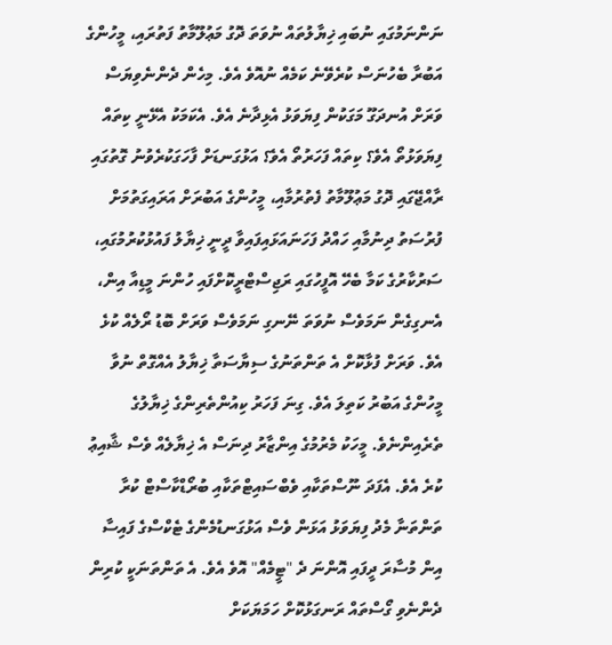ނަންނަމުގައި ނުބައި ޚިޔާލުތައް ނުވަތަ ދޮގު މަޢުލޫމާތު ފަތުރައި، މީހުންގެ އަބުރާ ބެހުނަސް ކުރެވޭނެ ކަމެއް ނުއޮވެ އެވެ. މިހެން ދެންނެވިޔަސް ވަރަށް އުނދަގޫ މަގަކުން ފިޔަވަޅު އެޅިދާނެ އެވެ. އެކަމަކު އެޅޭނީ ކިތައް ފިޔަވަޅުތޯ އެވެ؟ ކިތައް ފަހަރުތޯ އެވެ؟ އަޅުގަނޑަށް ފާހަގަކުރެވުނު ގޮތުގައި ރާއްޖޭގައި ދޮގު މަޢުލޫމާތު ފެތުރުމާއި، މީހުންގެ އަބުރަށް އަރައިގަތުމަށް ފުރުސަތު ދިނުމާއި ހައްދު ފަހަނައަޅައިފައިވާ ދީނީ ޚިޔާލު ފައުޅުކުރުމުގައި، ސަރުކާރުގެ ކަމާ ބެހޭ އޮފީހުގައި ރަޖިސްޓްރީކޮށްފައި ހުންނަ މީޑިއާ އިން، އެނގިގެން ނަމަވެސް ނުވަތަ ނޭނގި ނަމަވެސް ވަރަށް ބޮޑު ރޯލެއް ކުޅެ އެވެ. ވަރަށް ފުޅާކޮށް އެ ތަންތަނުގެ ސިޔާސަތާ ޚިޔާލު އެއްގޮތް ނުވާ މީހުންގެ އަބުރު ކަތިލަ އެވެ. ގިނަ ފަހަރު ކިއުންތެރިންގެ ޚިޔާލުގެ ތެރެއިންނެވެ. މީހަކު މެރުމުގެ އިންޒާރު ދިނަސް އެ ޚިޔާލެއް ވެސް ޝާއިޢު ކުރެ އެވެ. އެފަދަ ނޫސްތަކާއި ވެބްސައިޓްތަކާއި ބުރޯޑްކާސްޓް ކުރާ ތަންތަނާ މެދު ފިޔަވަޅު އަޅަން ވެސް އަޅުގަނޑުމެންގެ ޓެކްސްގެ ފައިސާ އިން މުސާރަ ދީފައި އޮންނަ ދެ "ޓީމެއް" އޮވެ އެވެ. އެ ތަންތަނަކީ ކުރިން ދެންނެވި ގޯސްތައް ރަނގަޅުކޮށް ހަމަޔަކަށް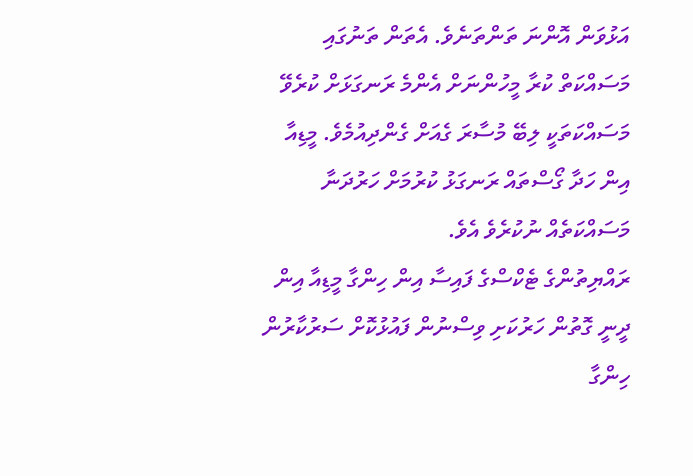އަޅުވަން އޮންނަ ތަންތަނެވެ. އެތަން ތަނުގައި މަސައްކަތް ކުރާ މީހުންނަށް އެންމެ ރަނގަޅަށް ކުރެވޭ މަސައްކަތަކީ ލިބޭ މުސާރަ ގެއަށް ގެންދިއުމެވެ. މީޑިއާ އިން ހަދާ ގޯސްތައް ރަނގަޅު ކުރުމަށް ހަރުދަނާ މަސައްކަތެއް ނުކުރެވެ އެވެ.
ރައްޔިތުންގެ ޓެކްސްގެ ފައިސާ އިން ހިންގާ މީޑިއާ އިން ދީނީ ގޮތުން ހަރުކަށި ވިސްނުން ފައުޅުކޮށް ސަރުކާރުން ހިންގާ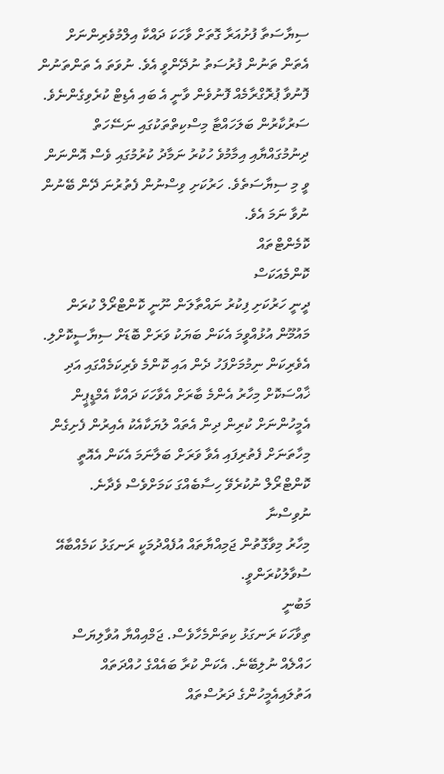ސިޔާސަތާ ފުށުއަރާ ގޮތަށް ވާހަކަ ދައްކާ އިލްމުވެރިންނަށް އެތަން ތަނުން ފުރުސަތު ނުދޭންވީ އެވެ. ނުވަތަ އެ ތަންތަނުން ފޮނުވާ ޕުރޮގްރާމެއް ފޮނުވެން ވާނީ އެ ބައި އެޑިޓް ކުރެވިގެންނެވެ. ސަރުކާރުން ބަލަހައްޓާ މިސްކިތްތަކުގައި ނަސޭހަތް ދިނުމުގައްޔާއި އިމާމުވެ ހުކުރު ނަމާދު ކުރުމުގައި ވެސް އޮންނަން ވީ މި ސިޔާސަތެވެ. ހަރުކަށި ވިސްނުން ފެތުރުނަ ދޭން ބޭނުން ނުވާ ނަމަ އެވެ.
ކޮމެންޓްތައް
ކޮންމެއަކަސް
ދީނީ ހަރުކަށި ފިކުރު ނައްތާލަން ނޫނީ ކޮންޓްރޯލް ކުރަން މައުމޫން އުޅުއްވީމަ އެކަން ބަޔަކު ވަރަށް ބޮޑަށް ސިޔާސީކޮށްލި. އެވެރިކަން ނިމުމަށްފަހު ދެން އައި ކޮންމެ ވެރިކަމެއްގައި އަދި ޚާއްސަކޮށް މިހާރު އެންމެ ބާރަށް އެވާހަކަ ދައްކާ އެމްޑީޕީން އެމީހުންނަށް ކުރިން ދިން އެތައް ލުޔަކާއެކު އެއިރުން ފެށިގެން މިހާތަނަށް ފެތުރިފައި އެވާ ވަރަށް ބަލާނަމަ އެކަން އެއޮތީ ކޮންޓްރޯލް ނުކުރެވޭ ހިސާބެއްގަ ކަމަށްވެސް ވެދާނެ.
ނުވިސްނާ
މިހާރު މިވާގޮތުން ޖަމިއްޔާތައް އުފެއްދުމަކީ ރަނގަޅު ކަމެއްބާއޭ ސުވާލުކުރަންވީ.
މަބުނީ
ތިވާހަކަ ރަނގަޅު ކިތަންމެހާވެސް. ޖަމްއިއްޔާ އުވާލިޔަސް ހައްލެއް ނުލިބޭނެ. އެކަން ކުރާ ބައެއްގެ ހުއްދަތައް އަތުލައިއެމީހުންގެ ދަރުސްތައް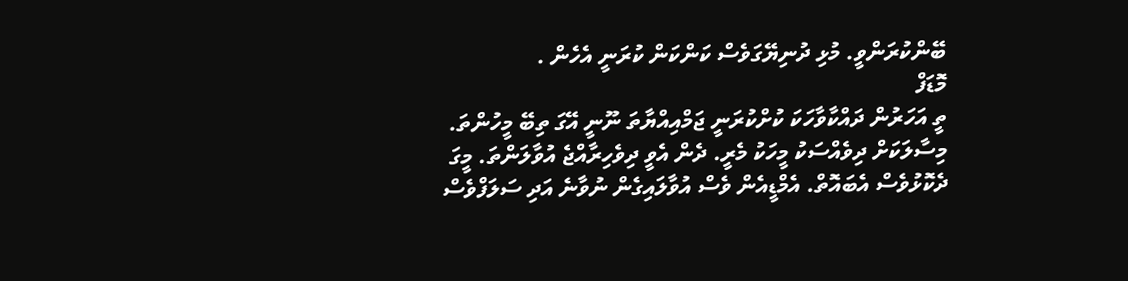ބޭންކުރަންވީ. މުޅި ދުނިޔޭގަވެސް ކަންކަން ކުރަނީ އެހެން .
މޮޑަފް
ތީ އަހަރުން ދައްކާވާހަކަ ކުށްކުރަނީ ޖަމްއިއްޔާތަ ނޫނީ އޭގަ ތިބޭ މީހުންތަ. މިސާލަކަށް ދިވެއްސަކު މީހަކު މެރީ. ދެން އެވީ ދިވެހިރާއްޖެ އުވާލަންތަ. މީގަ ދެކޮޅުވެސް އެބައޮތް. އެމްޑީއެން ވެސް އުވާލައިގެން ނުވާނެ އަދި ސަލަފްވެސް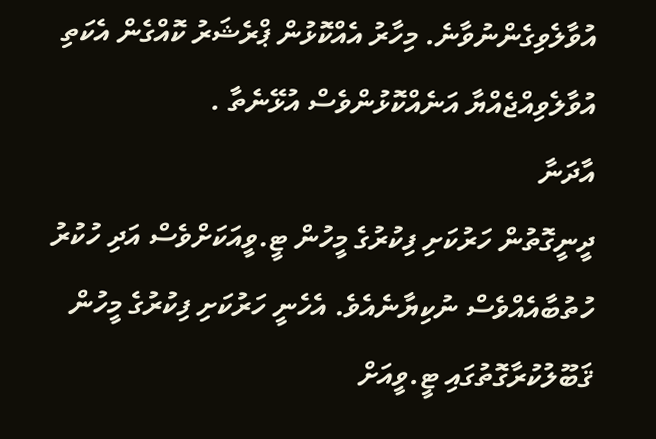އުވާލެވިގެންނުވާނެ. މިހާރު އެއްކޮޅުން ޕްރެޝަރު ކޮއްގެން އެކަތި އުވާލެވިއްޖެއްޔާ އަނެއްކޮޅުންވެސް އުޅޭނެތާ .
އާދަނާ
ދީނީގޮތުން ހަރުކަށި ފިކުރުގެ މީހުން ޓީ.ވީއަކަށްވެސް އަދި ހުކުރު ހުތުބާއެއްވެސް ނުކިޔާނެއެވެ. އެހެނީ ހަރުކަށި ފިކުރުގެ މީހުން ޤަބޫލުކުރާގޮތުގައި ޓީ.ވީއަށް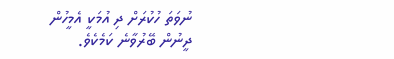ނުވަތަ ހުކުރަށް ދި އުމަކީ އެމީހުން ދީނުން ބޭރުވާނެ ކަމެކެވެ.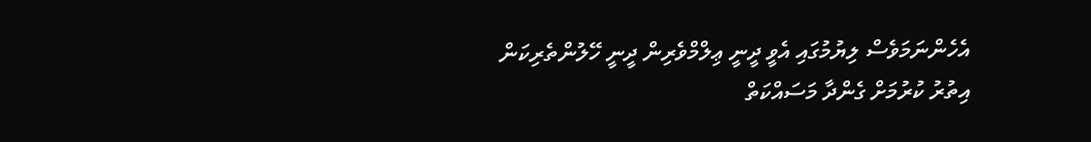އެހެންނަމަވެސް ލިޔުމުގައި އެވީ ދީނީ ޢިލްމްވެރިން ދީނީ ހޭލުންތެރިކަން އިތުރު ކުރުމަށް ގެންދާ މަސައްކަތް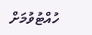ހުއްޓުވުމަށް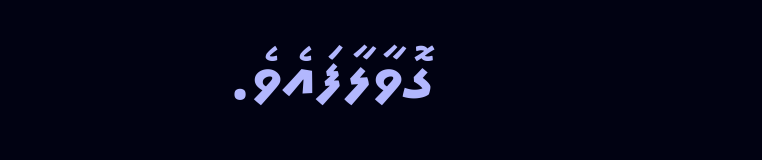ގޮވާލާފައެވެ.